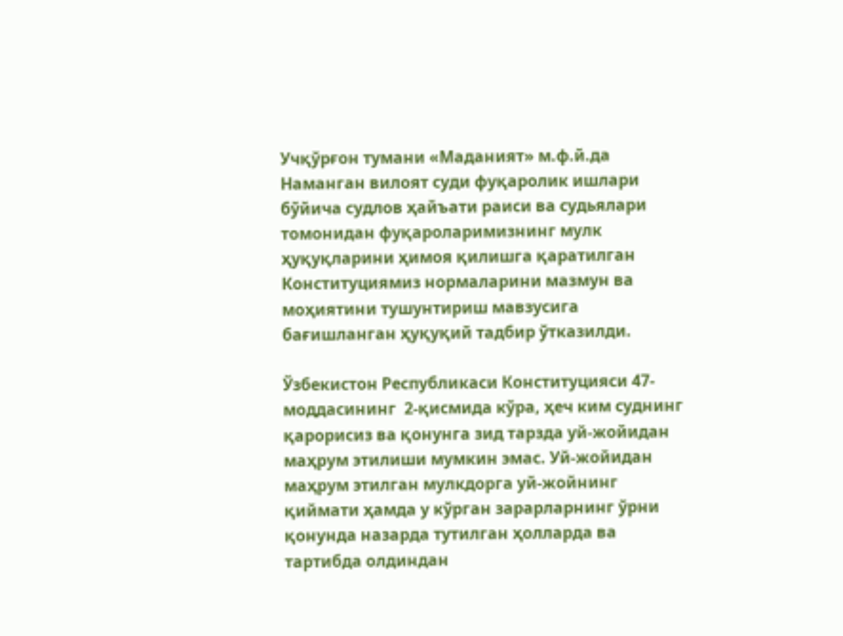Учқўрғон тумани «Маданият» м.ф.й.да Наманган вилоят суди фуқаролик ишлари бўйича судлов ҳайъати раиси ва судьялари томонидан фуқароларимизнинг мулк ҳуқуқларини ҳимоя қилишга қаратилган Конституциямиз нормаларини мазмун ва моҳиятини тушунтириш мавзусига бағишланган ҳуқуқий тадбир ўтказилди.

Ўзбекистон Республикаси Конституцияси 47-моддасининг  2-қисмида кўра, ҳеч ким суднинг қарорисиз ва қонунга зид тарзда уй-жойидан маҳрум этилиши мумкин эмас. Уй-жойидан маҳрум этилган мулкдорга уй-жойнинг қиймати ҳамда у кўрган зарарларнинг ўрни қонунда назарда тутилган ҳолларда ва тартибда олдиндан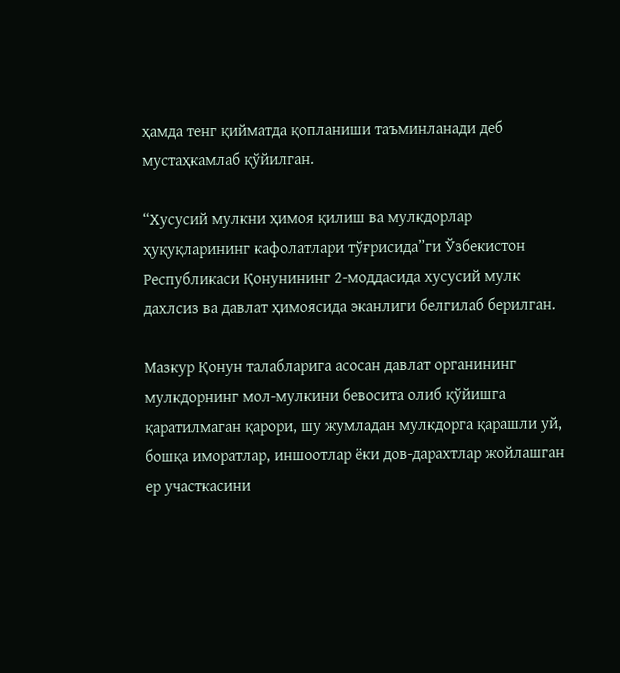ҳамда тенг қийматда қопланиши таъминланади деб мустаҳкамлаб қўйилган.

“Хусусий мулкни ҳимоя қилиш ва мулкдорлар ҳуқуқларининг кафолатлари тўғрисида”ги Ўзбекистон Республикаси Қонунининг 2-моддасида хусусий мулк дахлсиз ва давлат ҳимоясида эканлиги белгилаб берилган.

Мазкур Қонун талабларига асосан давлат органининг мулкдорнинг мол-мулкини бевосита олиб қўйишга қаратилмаган қарори, шу жумладан мулкдорга қарашли уй, бошқа иморатлар, иншоотлар ёки дов-дарахтлар жойлашган ер участкасини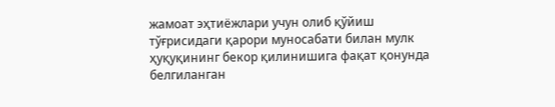жамоат эҳтиёжлари учун олиб қўйиш тўғрисидаги қарори муносабати билан мулк ҳуқуқининг бекор қилинишига фақат қонунда белгиланган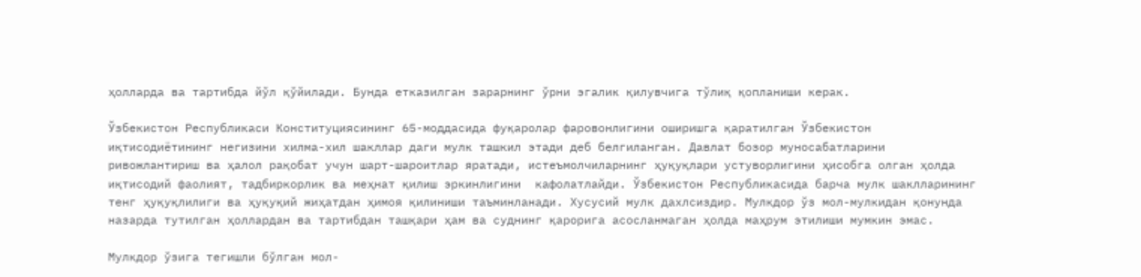ҳолларда ва тартибда йўл қўйилади. Бунда етказилган зарарнинг ўрни эгалик қилувчига тўлиқ қопланиши керак.

Ўзбекистон Республикаси Конституциясининг 65-моддасида фуқаролар фаровонлигини оширишга қаратилган Ўзбекистон иқтисодиётининг негизини хилма-хил шакллар даги мулк ташкил этади деб белгиланган. Давлат бозор муносабатларини ривожлантириш ва ҳалол рақобат учун шарт-шароитлар яратади, истеъмолчиларнинг ҳуқуқлари устуворлигини ҳисобга олган ҳолда иқтисодий фаолият, тадбиркорлик ва меҳнат қилиш эркинлигини  кафолатлайди. Ўзбекистон Республикасида барча мулк шаклларининг тенг ҳуқуқлилиги ва ҳуқуқий жиҳатдан ҳимоя қилиниши таъминланади. Хусусий мулк дахлсиздир. Мулкдор ўз мол-мулкидан қонунда назарда тутилган ҳоллардан ва тартибдан ташқари ҳам ва суднинг қарорига асосланмаган ҳолда маҳрум этилиши мумкин эмас.

Мулкдор ўзига тегишли бўлган мол-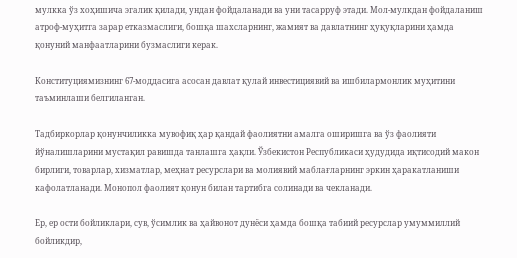мулкка ўз хоҳишича эгалик қилади, ундан фойдаланади ва уни тасарруф этади. Мол-мулкдан фойдаланиш атроф-муҳитга зарар етказмаслиги, бошқа шахсларнинг, жамият ва давлатнинг ҳуқуқларини ҳамда қонуний манфаатларини бузмаслиги керак.

Конституциямизнинг 67-моддасига асосан давлат қулай инвестициявий ва ишбилармонлик муҳитини таъминлаши белгиланган.

Тадбиркорлар қонунчиликка мувофиқ ҳар қандай фаолиятни амалга оширишга ва ўз фаолияти йўналишларини мустақил равишда танлашга ҳақли. Ўзбекистон Республикаси ҳудудида иқтисодий макон бирлиги, товарлар, хизматлар, меҳнат ресурслари ва молиявий маблағларнинг эркин ҳаракатланиши кафолатланади. Монопол фаолият қонун билан тартибга солинади ва чекланади.

Ер, ер ости бойликлари, сув, ўсимлик ва ҳайвонот дунёси ҳамда бошқа табиий ресурслар умуммиллий бойликдир,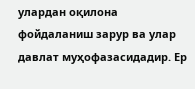улардан оқилона фойдаланиш зарур ва улар давлат муҳофазасидадир. Ер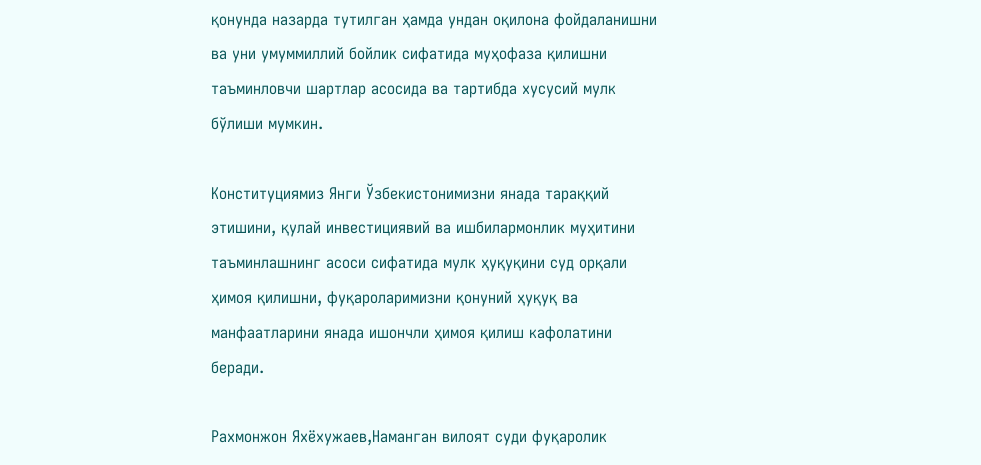қонунда назарда тутилган ҳамда ундан оқилона фойдаланишни ва уни умуммиллий бойлик сифатида муҳофаза қилишни таъминловчи шартлар асосида ва тартибда хусусий мулк бўлиши мумкин.

Конституциямиз Янги Ўзбекистонимизни янада тараққий этишини, қулай инвестициявий ва ишбилармонлик муҳитини таъминлашнинг асоси сифатида мулк ҳуқуқини суд орқали ҳимоя қилишни, фуқароларимизни қонуний ҳуқуқ ва манфаатларини янада ишончли ҳимоя қилиш кафолатини беради.

Рахмонжон Яхёхужаев,Наманган вилоят суди фуқаролик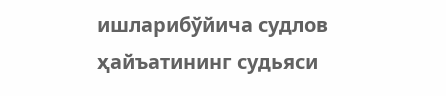ишларибўйича судлов ҳайъатининг судьяси